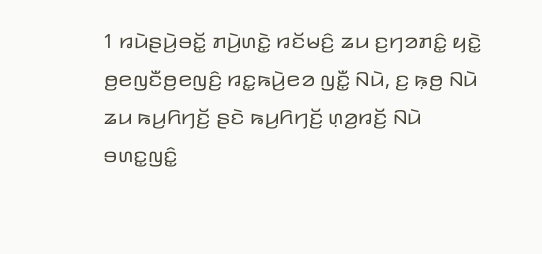1 ꤙꤣꤧꤔꤣꤧ꤬ꤋꤢꤩ꤭ ꤊꤣꤧ꤬ꤛꤢꤧ꤭ ꤙꤢꤩꤗꤢꤨ꤬ ꤘꤣ ꤢ꤬ꤚꤤꤊꤢꤨ꤭ ꤟꤢꤧ꤭ ꤥ꤬ꤕꤜꤢꤪꤥ꤬ꤕꤜꤢꤨ꤬ ꤙꤢ꤭ꤒꤣꤧ꤬ꤕꤤ ꤜꤢꤪ꤭ ꤡꤣꤧ, ꤢ꤬ ꤒ꤫ꤥ꤬ ꤡꤣꤧ ꤘꤣ ꤒꤣ꤬ꤖꤚꤢꤩ꤬ ꤔꤢꤧ ꤒꤣ꤬ꤖꤚꤢꤩ꤬ ꤛ꤫ꤤ꤬ꤙꤢꤩ꤬ ꤡꤣꤧ ꤋꤛꤢ꤭ꤜꤢꤨ꤭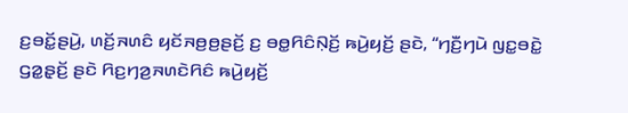ꤢ꤬ꤋꤢꤩ꤭ꤔꤣꤧ꤬, ꤛꤢꤩ꤬ꤏꤛꤢꤨ ꤟꤢꤩꤏꤥ꤬ꤥ꤬ꤔꤢꤩ꤬ ꤢ꤬ ꤋꤥ꤭ꤖꤢꤨꤡ꤫ꤢꤩ꤬ ꤒꤣꤧ꤬ꤟꤢꤩ꤬ ꤔꤢꤧ, “ꤚꤢꤪ꤬ꤚꤣꤧ ꤜꤢ꤭ꤋꤢꤧ꤭ ꤞꤤ꤭ꤔ꤫ꤢꤩ꤬ ꤔꤢꤧ ꤖꤢ꤬ꤚꤤ꤬ꤏꤛꤢꤧꤖꤢꤨ ꤒꤣꤧ꤬ꤟꤢꤩ꤬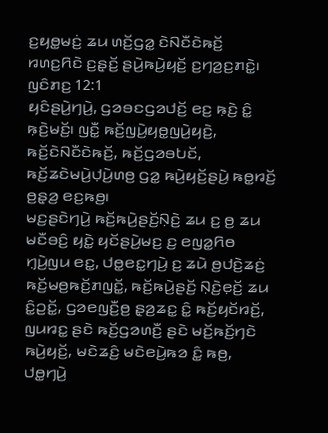ꤢ꤬ꤟꤥ꤭ꤗꤢꤦ꤬ ꤘꤣ ꤛꤢꤩ꤬ꤞꤤ꤭ ꤢꤧꤡꤢꤪꤢꤧꤒꤢꤩ꤬ ꤙꤛꤢ꤬ꤖꤢꤧ ꤢ꤬ꤔ꤫ꤢꤩ꤬ ꤔꤣꤧ꤬ꤒꤣꤧ꤬ꤟꤢꤩ꤬ ꤢ꤬ꤚꤤ꤬ꤢ꤬ꤊꤢꤧ꤭꤯
ꤜꤢꤨꤊꤢ꤬ 12:1
ꤟꤢꤨꤔꤣꤧ꤬ꤚꤣꤧ꤬, ꤞꤤꤋꤢꤞꤤꤓꤢꤩ꤬ ꤕꤢ꤬ ꤒ꤫ꤢꤧ꤬ ꤢꤨ꤭ ꤒ꤫ꤢꤧ꤬ꤗꤢꤩ꤬꤯ ꤜꤢꤪ꤭ ꤒꤢꤩ꤬ꤜꤣꤧ꤬ꤟꤥ꤭ꤜꤣꤧ꤬ꤟꤢꤧ꤬, ꤒꤢꤩ꤬ꤢꤧꤡꤢꤪꤢꤧꤒꤢꤩ꤬, ꤒꤢꤩ꤬ꤞꤤꤋꤝꤢꤩ, ꤒꤢꤩ꤬ꤘꤢꤧꤗꤣꤧ꤬ꤓ꤫ꤣꤧ꤬ꤛꤥ꤬ ꤞꤤ꤭ ꤒꤣꤧ꤬ꤟꤢꤩ꤬ꤔꤣꤧ꤬ ꤒꤥ꤭ꤙꤢꤩ꤬ ꤥ꤬ꤔ꤫ꤤ꤬ ꤕꤢ꤬ꤒꤥ꤬꤯
ꤗꤢ꤬ꤔꤢꤧꤚꤣꤧ꤬ ꤒꤢꤩ꤬ꤒꤣꤧ꤬ꤔꤢꤩ꤬ꤡ꤫ꤢꤧ꤬ ꤘꤣ ꤢ꤬ ꤥ꤬ ꤘꤣ ꤗꤢꤪꤋꤢꤨ꤬ ꤟꤢꤧ꤭ ꤟꤢꤩꤔꤣꤧ꤬ꤗꤢ꤬ ꤢ꤬ ꤕꤜꤤ꤭ꤖꤥ ꤚ꤫ꤣꤧ꤬ꤜꤣ ꤕꤢ꤭, ꤓꤥ꤭ꤕꤢ꤭ꤚꤣꤧ꤬ ꤢ꤬ ꤘꤣꤧ ꤥ꤬ꤓꤢꤧ꤬ꤘꤢꤦ꤬ ꤒꤢꤩ꤬ꤗꤥ꤬ꤒꤢꤩ꤬ꤊꤜꤢꤩ꤭, ꤒꤢꤩ꤬ꤒꤣꤧ꤬ꤔꤢꤩ꤬ ꤡ꤫ꤢꤧ꤬ꤕ꤫ꤢꤩ꤬ ꤘꤣ ꤢꤨ꤭ꤑꤢꤩ꤭, ꤞꤤꤕꤜꤢꤪ꤬ꤥ꤬ ꤔ꤫ꤤ꤬ꤘꤢ꤭ ꤢꤨ꤭ ꤒꤢꤩ꤬ꤟꤢꤩꤙꤢꤩ꤬, ꤜꤣꤙꤢ꤭ ꤔꤢꤧ ꤒꤢꤩ꤬ꤞꤤꤛꤢꤪ꤬ ꤔꤢꤧ ꤗꤢꤩ꤬ꤒꤢꤩ꤬ꤚꤢꤧ ꤒꤣꤧ꤬ꤟꤢꤩ꤬, ꤗꤢꤧꤘꤢꤨ꤬ ꤗꤢꤧꤕꤣꤧ꤬ꤒꤤ ꤢꤨ꤭ ꤒꤥ꤬, ꤓꤥ꤭ꤚꤣꤧ꤬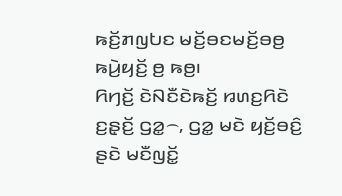ꤒꤢꤩ꤬ꤊꤜꤝꤢ ꤗꤢꤩ꤬ꤋꤢꤗꤢꤩ꤬ꤋꤥ꤬ ꤒꤣꤧ꤬ꤟꤢꤩ꤬ ꤥ꤬ ꤒꤥ꤬꤯
ꤖꤚꤢꤩ꤬ ꤢꤧꤡꤢꤪꤢꤧꤒꤢꤩ꤬ ꤙꤛꤢ꤬ꤖꤢꤧ ꤢ꤬ꤔ꤫ꤢꤩ꤬ ꤞꤤ꤭꤮, ꤞꤤ꤭ ꤗꤢꤧ ꤟꤢꤩ꤬ꤋꤢꤨ꤬ ꤔꤢꤧ ꤗꤢꤪꤜꤢꤩ꤭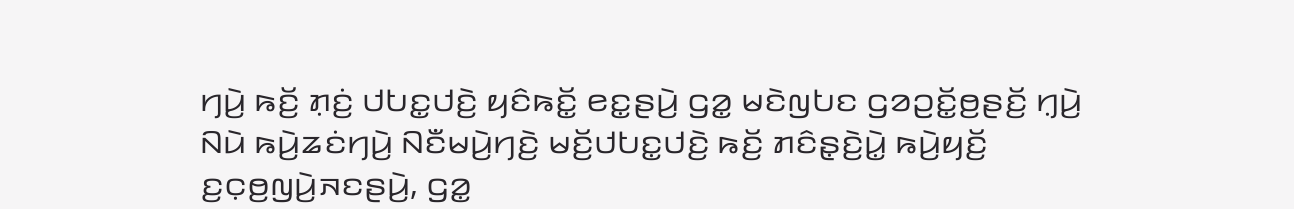ꤚꤣꤧ꤬ ꤒꤢꤩ꤬ ꤊ꤫ꤢꤦ꤬ ꤓꤝꤢ꤭ꤓꤢꤧ꤬ ꤟꤢꤨꤒꤢꤩ꤭ ꤕꤢ꤭ꤔꤣꤧ꤬ ꤞꤤ꤭ ꤗꤢꤧꤜꤝꤢ ꤞꤤꤑꤢꤩ꤭ꤥ꤬ꤔꤢꤩ꤬ ꤚ꤫ꤣꤧ꤬ ꤡꤣꤧ ꤒꤣꤧ꤬ꤘꤢꤦꤚꤣꤧ꤬ ꤡꤢꤪꤗꤣꤧ꤬ꤚꤢꤧ꤬ ꤗꤢꤩ꤬ꤓꤝꤢ꤭ꤓꤢꤧ꤬ ꤒꤢꤩ꤬ ꤊꤢꤨꤔ꤫ꤢꤧ꤬ꤣꤧ꤭ ꤒꤣꤧ꤬ꤟꤢꤩ꤬ ꤢ꤬ꤍ꤫ꤥ꤬ꤜꤣꤧ꤬ꤏꤢꤔꤣꤧ꤬, ꤞꤤ꤭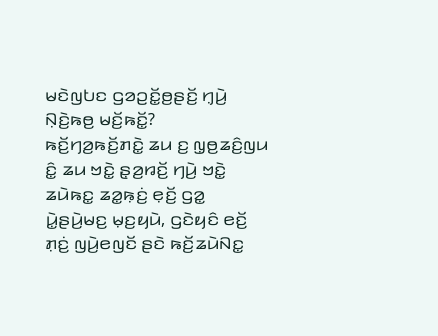ꤗꤢꤧꤜꤝꤢ ꤞꤤꤑꤢꤩ꤭ꤥ꤬ꤔꤢꤩ꤬ ꤚ꤫ꤣꤧ꤬ ꤡ꤫ꤢꤧ꤬ꤒꤥ꤬ ꤗꤢꤩ꤬ꤒꤢꤩ꤭?
ꤒꤢꤩ꤬ꤚꤤ꤬ꤒꤢꤩ꤬ꤊꤢꤧ꤭ ꤘꤣ ꤢ꤬ ꤜ꤫ꤥ꤬ꤘꤢꤨ꤬ꤜꤣ ꤢꤨ꤭ ꤘꤣ ꤠꤢꤧ꤭ ꤔ꤫ꤤ꤬ꤙꤢꤩ꤬ ꤚꤣꤧ꤬ ꤠꤢꤧ꤭ ꤘꤣꤧꤒꤢ꤭ ꤘꤤ꤭ꤒ꤫ꤢꤦ꤬ ꤕ꤫ꤢꤩ꤬ ꤞꤤ꤭ ꤣꤧ꤭ꤔꤣꤧ꤬ꤗꤢ꤬ ꤗ꤫ꤢ꤬ꤟꤣꤧ, ꤞꤢꤧꤟꤢꤨ ꤕꤢꤩ꤬ ꤊ꤫ꤢꤦ꤬ ꤜꤣꤧ꤬ꤕꤜꤢꤩ ꤔꤢꤧ ꤒꤢꤩ꤬ꤘꤣꤧꤡꤢ꤭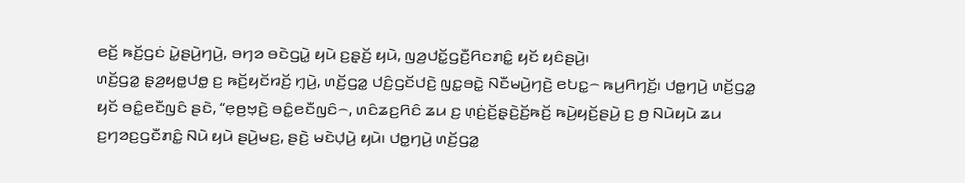ꤕꤢꤩ꤬ ꤒꤢꤩ꤬ꤞꤢꤦ ꤣꤧ꤭ꤔꤣꤧ꤬ꤚꤣꤧ꤬, ꤋꤚꤤ ꤋꤢꤧꤞꤣꤧ꤭ ꤟꤣꤧ ꤢ꤬ꤔ꤫ꤢꤩ꤬ ꤟꤣꤧ, ꤜꤤ꤬ꤓꤢꤩ꤭ꤞꤢꤪ꤬ꤖꤢꤊꤢꤨ꤭ ꤟꤢꤩ ꤟꤢꤨꤔꤣꤧ꤬꤯
ꤛꤢꤩ꤬ꤞꤤ꤭ ꤔ꤫ꤤ꤬ꤟꤥ꤭ꤓꤥ꤭ ꤢ꤬ ꤒꤢꤩ꤬ꤟꤢꤩꤙꤢꤩ꤬ ꤚ꤫ꤣꤧ꤬, ꤛꤢꤩ꤬ꤞꤤ꤭ ꤓꤢꤨ꤬ꤞꤢꤩꤓꤢꤧ꤬ ꤜꤢ꤭ꤋꤢꤧ꤭ ꤡꤢꤪꤗꤣꤧ꤬ꤚꤢꤧ꤬ ꤕꤝꤢ꤭꤮ ꤒꤣ꤬ꤖꤚꤢꤩ꤬꤯ ꤓꤥ꤭ꤚꤣꤧ꤬ ꤛꤢꤩ꤬ꤞꤤ꤭ ꤟꤢꤩ ꤋꤢꤨ꤭ꤕꤢꤪꤜꤢꤨ ꤔꤢꤧ, “ꤕ꤫ꤥ꤬ꤠ꤫ꤢꤧ꤬ ꤋꤢꤨ꤭ꤕꤢꤪꤜꤢꤨ꤮, ꤛꤢꤨꤘꤢ꤬ꤖꤢꤨ ꤘꤣ ꤢ꤬ ꤛ꤫ꤢꤦ꤬ꤢꤩ꤬ꤔ꤫ꤢꤧ꤬ꤢꤩ꤬ꤒꤢꤩ꤬ ꤒꤣꤧ꤬ꤟꤢꤩ꤬ꤔꤣꤧ꤬ ꤢ꤬ ꤥ꤬ ꤡꤣꤧꤟꤣꤧ ꤘꤣ ꤢ꤬ꤚꤤꤢ꤬ꤞꤢꤪꤊꤢꤨ꤭ ꤡꤣꤧ ꤟꤣꤧ ꤔꤣꤧ꤬ꤗꤢ꤬, ꤔꤢꤧ꤬ ꤗꤢꤧꤓ꤫ꤣꤧ꤬ ꤟꤣꤧ꤯ ꤓꤥ꤭ꤚꤣꤧ꤬ ꤛꤢꤩ꤬ꤞꤤ꤭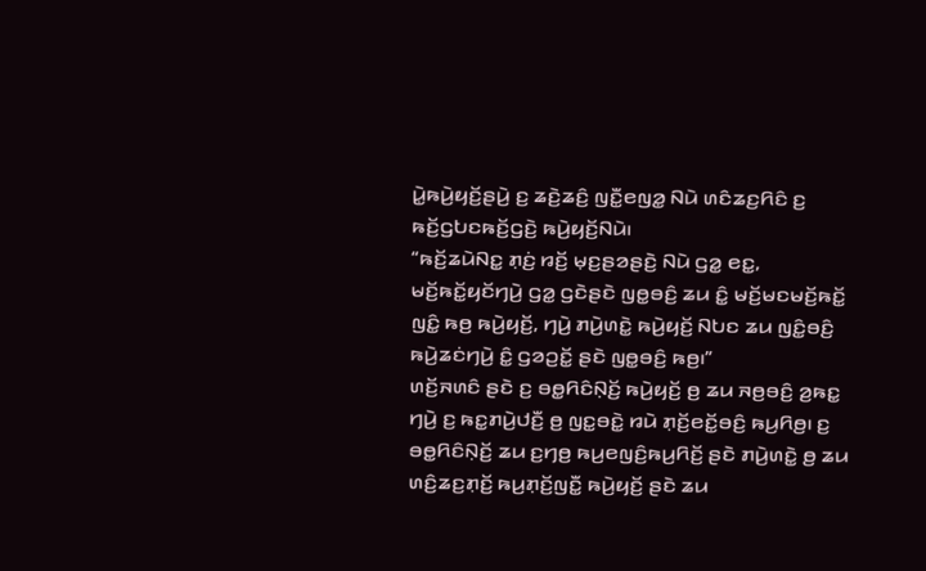ꤣꤧ꤭ꤒꤣꤧ꤬ꤟꤢꤩ꤬ꤔꤣꤧ꤬ ꤢ꤬ ꤘꤢꤧ꤬ꤘꤢꤨ꤬ ꤜꤢꤪ꤭ꤕꤜꤤ꤭ ꤡꤣꤧ ꤛꤢꤨꤘꤢ꤬ꤖꤢꤨ ꤢ꤬ ꤒꤢꤩ꤬ꤞꤝꤢꤒꤢꤩ꤬ꤞꤢꤧ꤬ ꤒꤣꤧ꤬ꤟꤢꤩ꤬ꤡꤣꤧ꤯
“ꤒꤢꤩ꤬ꤘꤣꤧꤡꤢ꤭ ꤊ꤫ꤢꤦ꤬ ꤙꤢꤩ꤬ ꤗ꤫ꤢ꤬ꤔꤤꤔꤢꤧ꤬ ꤡꤣꤧ ꤞꤤ꤭ ꤕꤢ꤭, ꤗꤢꤩ꤬ꤒꤢꤩ꤭ꤟꤢꤩꤚꤣꤧ꤬ ꤞꤤ꤭ ꤞꤢꤧꤔꤢꤧ ꤜꤥ꤭ꤋꤢꤨ꤬ ꤘꤣ ꤢꤨ꤭ ꤗꤢꤩ꤬ꤗꤢꤗꤢꤩ꤬ꤒꤢꤩ꤭ ꤜꤢꤨ꤭ ꤒꤥ꤬ ꤒꤣꤧ꤬ꤟꤢꤩ꤬, ꤚꤣꤧ꤬ ꤊꤣꤧ꤬ꤛꤢꤧ꤭ ꤒꤣꤧ꤬ꤟꤢꤩ꤬ ꤡꤝꤢ ꤘꤣ ꤜꤢꤨ꤭ꤋꤢꤨ꤬ ꤒꤣꤧ꤬ꤘꤢꤦꤚꤣꤧ꤬ ꤢꤨ꤭ ꤞꤤꤑꤢꤩ꤭ ꤔꤢꤧ ꤜꤥ꤭ꤋꤢꤨ꤬ ꤒꤥ꤬꤯”
ꤛꤢꤩ꤬ꤏꤛꤢꤨ ꤔꤢꤧ ꤢ꤬ ꤋꤥ꤭ꤖꤢꤨꤡ꤫ꤢꤩ꤬ ꤒꤣꤧ꤬ꤟꤢꤩ꤬ ꤥ꤬ ꤘꤣ ꤏꤥ꤬ꤋꤢꤨ꤬ ꤤ꤬ꤒꤢ꤭ ꤚꤣꤧ꤬ ꤢ꤬ ꤒꤢ꤭ꤊꤣꤧ꤬ꤓꤢꤪ꤬ ꤥ꤬ ꤜꤢ꤭ꤋꤢꤧ꤭ ꤙꤣꤧ ꤊ꤫ꤢꤩ꤬ꤕꤢꤩ꤭ꤋꤢꤨ꤬ ꤒꤣ꤬ꤖꤥ꤬꤯ ꤢ꤬ ꤋꤥ꤭ꤖꤢꤨꤡ꤫ꤢꤩ꤬ ꤘꤣ ꤢ꤬ꤚꤥ꤬ ꤒꤣ꤬ꤕꤜꤢꤨ꤬ꤒꤣ꤬ꤖꤢꤩ꤬ ꤔꤢꤧ ꤊꤣꤧ꤬ꤛꤢꤧ꤭ ꤥ꤬ ꤘꤣ ꤛꤢꤨ꤬ꤘꤢ꤬ꤊ꤫ꤢꤩ꤬ ꤒꤣ꤬ꤊ꤫ꤢꤩ꤬ꤜꤢꤪ꤭ ꤒꤣꤧ꤬ꤟꤢꤩ꤬ ꤔꤢꤧ ꤘꤣ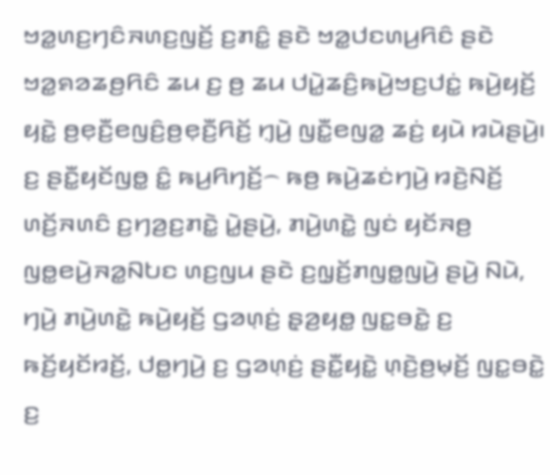ꤠꤤ꤭ꤛꤢ꤬ꤚꤢꤨꤏꤛꤢ꤬ꤜꤢꤩ꤬ ꤢ꤬ꤊꤢꤨ꤭ ꤔꤢꤧ ꤠꤤ꤭ꤓꤢꤛꤣ꤬ꤖꤢꤨ ꤔꤢꤧ ꤠꤤ꤭ꤎꤤꤘꤥ꤬ꤖꤢꤨ ꤘꤣ ꤢ꤬ ꤥ꤬ ꤘꤣ ꤓꤣꤧ꤭ꤘꤢꤨ꤬ꤒꤣꤧ꤬ꤠꤢ꤬ꤓꤢꤦ꤭ ꤒꤣꤧ꤬ꤟꤢꤩ꤬ ꤟꤢꤧ꤭ ꤥ꤬ꤕ꤫ꤢꤪ꤬ꤕꤜꤢꤨ꤬ꤥ꤬ꤕ꤫ꤢꤪ꤬ꤖꤢꤩ꤬ ꤚ꤫ꤣꤧ꤬ ꤜꤢꤪ꤭ꤕꤜꤤ꤭ ꤘꤢꤦ꤬ ꤟꤣꤧ ꤙꤣꤧꤔꤣꤧ꤬꤯
ꤢ꤬ ꤔꤢꤪ꤭ꤟꤢꤩꤜꤥ꤭ ꤢꤨ꤭ ꤒꤣ꤬ꤖꤚꤢꤩ꤬꤮ ꤒꤥ꤬ ꤒꤣꤧ꤬ꤘꤢꤦꤚꤣꤧ꤬ ꤙꤢꤧ꤬ꤡꤢꤩ꤬ ꤛꤢꤩ꤬ꤏꤛꤢꤨ ꤢ꤬ꤚꤤ꤬ꤢ꤬ꤊꤢꤧ꤭ ꤣꤧ꤭ꤔꤣꤧ꤬, ꤊꤣꤧ꤬ꤛꤢꤧ꤭ ꤜꤢꤦ ꤟꤢꤩꤏꤥ꤬ ꤜꤥ꤭ꤕꤣꤧ꤬ꤏꤤ꤭ꤡꤝꤢ ꤛꤢ꤬ꤜꤣ ꤔꤢꤧ ꤢ꤬ꤜ꤫ꤢꤩ꤬ꤊꤜꤥ꤭ꤜꤣꤧ꤬ ꤔꤣꤧ꤬ ꤡꤣꤧ, ꤚꤣꤧ꤬ ꤊꤣꤧ꤬ꤛꤢꤧ꤭ ꤒꤣꤧ꤬ꤟꤢꤩ꤬ ꤞꤤꤛ꤫ꤢꤦ꤬ ꤔ꤫ꤤ꤬ꤟꤥ꤭ ꤜꤢ꤭ꤋꤢꤧ꤭ ꤢ꤬ ꤒꤢꤩ꤬ꤟꤢꤩꤙꤢꤩ꤬, ꤓꤥ꤭ꤚꤣꤧ꤬ ꤢ꤬ ꤞꤤꤛ꤫ꤢꤦ꤬ ꤔꤢꤪ꤭ꤟꤢꤧ꤭ ꤛ꤫ꤢꤧ꤬ꤥ꤬ꤗ꤫ꤢꤩ꤬ ꤜꤢ꤭ꤋꤢꤧ꤭ ꤢ꤬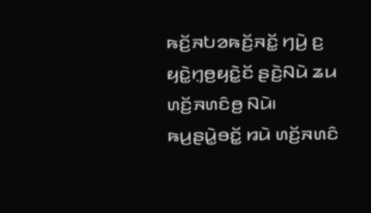ꤒꤢꤩ꤬ꤏꤝꤤꤒꤢꤩ꤬ꤏꤢꤩ꤭ ꤚꤣꤧ꤬ ꤢ꤬ ꤟꤢꤧ꤭ꤚ꤫ꤥ꤬ꤟꤢꤧ꤭ꤢꤩ ꤔꤢꤧ꤬ꤡꤣꤧ ꤘꤣ ꤛꤢꤩ꤬ꤏꤛꤢꤨꤥ꤬ ꤡꤣꤧ꤯
ꤒꤣ꤬ꤔꤣꤧ꤭ꤋꤢꤩ꤭ ꤙꤣꤧ ꤛꤢꤩ꤬ꤏꤛꤢꤨ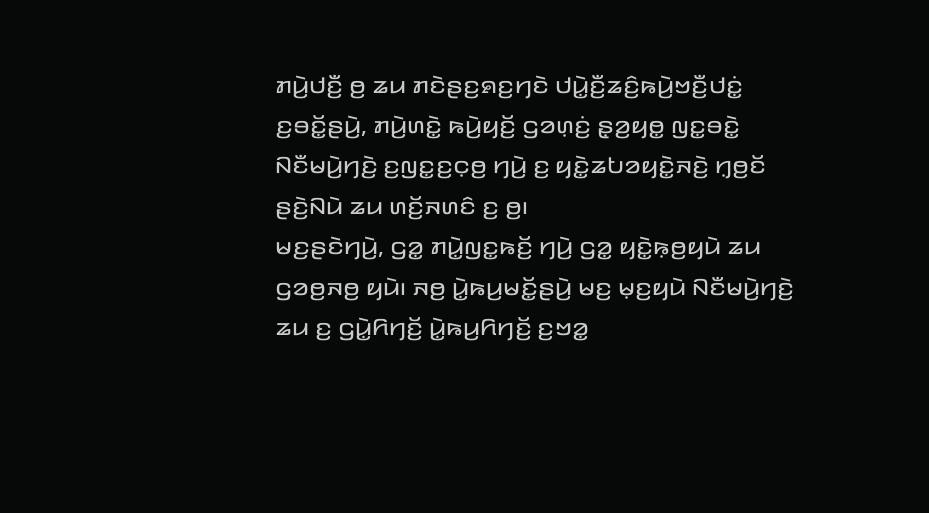ꤊꤣꤧ꤬ꤓꤢꤪ꤬ ꤥ꤬ ꤘꤣ ꤊꤢꤧꤔꤢ꤬ꤎꤢ꤬ꤚꤢꤧ ꤓꤣꤧ꤭ꤢꤪ꤬ꤘꤢꤨ꤬ꤒꤣꤧ꤬ꤠꤢꤪ꤬ꤓꤢꤦ꤭ ꤢ꤬ꤋꤢꤩ꤭ꤔꤣꤧ꤬, ꤊꤣꤧ꤬ꤛꤢꤧ꤭ ꤒꤣꤧ꤬ꤟꤢꤩ꤬ ꤞꤤꤛ꤫ꤢꤦ꤬ ꤔ꤫ꤤ꤬ꤟꤥ꤭ ꤜꤢ꤭ꤋꤢꤧ꤭ ꤡꤢꤪꤗꤣꤧ꤬ꤚꤢꤧ꤬ ꤢ꤬ꤜꤢ꤭ꤢ꤬ꤍ꤫ꤥ꤬ ꤚꤣꤧ꤬ ꤢ꤬ ꤟꤢꤧ꤭ꤘꤝꤤꤟꤢꤧ꤭ꤏꤢꤧ꤬ ꤚ꤫ꤥ꤬ꤢꤩ ꤔꤢꤧ꤬ꤡꤣꤧ ꤘꤣ ꤛꤢꤩ꤬ꤏꤛꤢꤨ ꤢ꤬ ꤥ꤬꤯
ꤗꤢ꤬ꤔꤢꤧꤚꤣꤧ꤬, ꤞꤤ꤭ ꤊꤣꤧ꤭ꤜꤢ꤭ꤒꤢꤩ꤬ ꤚꤣꤧ꤬ ꤞꤤ꤭ ꤟꤢꤧ꤭ꤒ꤫ꤥ꤬ꤟꤣꤧ ꤘꤣ ꤞꤤꤥ꤬ꤏꤥ꤬ ꤟꤣꤧ꤯ ꤏꤥ꤬ ꤣꤧ꤭ꤒꤣ꤬ꤗꤢꤩ꤭ꤔꤣꤧ꤬ ꤗꤢ꤬ ꤗ꤫ꤢ꤬ꤟꤣꤧ ꤡꤢꤪꤗꤣꤧ꤬ꤚꤢꤧ꤬ ꤘꤣ ꤢ꤬ ꤞꤣꤧ꤭ꤖꤚꤢꤩ꤬ ꤣꤧ꤭ꤒꤣ꤬ꤖꤚꤢꤩ꤬ ꤢ꤬ꤠꤤ꤭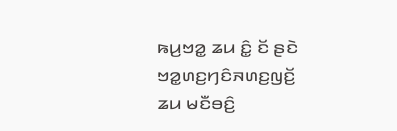ꤒꤣ꤬ꤠꤤ꤭ ꤘꤣ ꤢꤨ꤭ ꤢꤩ ꤔꤢꤧ ꤠꤤ꤭ꤛꤢ꤬ꤚꤢꤨꤏꤛꤢ꤬ꤜꤢꤩ꤬ ꤘꤣ ꤗꤢꤪꤋꤢꤨ꤬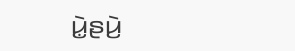ꤣꤧ꤭ꤔꤣꤧ꤬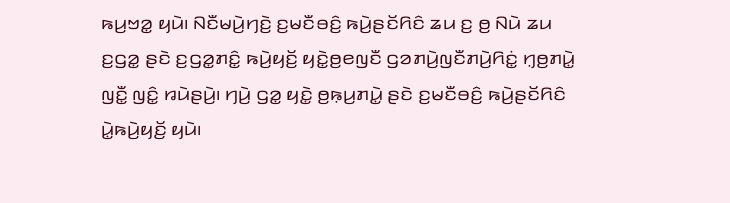ꤒꤣ꤬ꤠꤤ꤭ ꤟꤣꤧ꤯ ꤡꤢꤪꤗꤣꤧ꤬ꤚꤢꤧ꤬ ꤢ꤬ꤗꤢꤪꤋꤢꤨ꤬ ꤒꤣꤧ꤬ꤔꤢꤩꤖꤢꤨ ꤘꤣ ꤢ꤬ ꤥ꤬ ꤡꤣꤧ ꤘꤣ ꤢ꤬ꤞꤤ꤭ ꤔꤢꤧ ꤢ꤬ꤞꤤ꤭ꤊꤢꤨ꤭ ꤒꤣꤧ꤬ꤟꤢꤩ꤬ ꤟꤢꤧ꤭ꤥ꤬ꤕꤜꤢꤪ ꤞꤤꤊꤣꤧ꤬ꤜꤢꤪꤊꤣꤧ꤬ꤖꤢꤦ꤭ ꤚ꤫ꤥ꤬ꤊꤣꤧ꤭ ꤜꤢꤪ꤭ ꤜꤢꤨ꤭ ꤙꤣꤧꤔꤣꤧ꤬꤯ ꤚꤣꤧ꤬ ꤞꤤ꤭ ꤟꤢꤧ꤭ ꤥ꤬ꤒ꤫ꤣ꤬ꤊꤣꤧ꤭ ꤔꤢꤧ ꤢ꤬ꤗꤢꤪꤋꤢꤨ꤬ ꤒꤣꤧ꤬ꤔꤢꤩꤖꤢꤨ ꤣꤧ꤭ꤒꤣꤧ꤬ꤟꤢꤩ꤬ ꤟꤣꤧ꤯